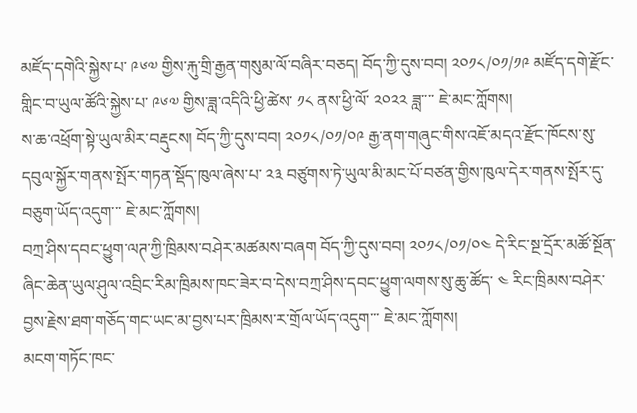མཛོད་དགེའི་སྐྱེས་པ་ ༩༦༧ གྱིས་རྐུ་གྲི་རྒྱན་གསུམ་ལོ་བཞིར་བཅད། བོད་ཀྱི་དུས་བབ། ༢༠༡༨/༠༡/༡༩ མཛོད་དགེ་རྫོང་གླིང་བ་ཡུལ་ཚོའི་སྐྱེས་པ་ ༩༦༧ གྱིས་ཟླ་འདིའི་ཕྱི་ཚེས་ ༡༨ ནས་ཕྱི་ལོ་ ༢༠༢༢ ཟླ་་་་ ཇེ་མང་ཀློགས།
ས་ཆ་འཕྲོག་སྟེ་ཡུལ་མིར་བརྡུངས། བོད་ཀྱི་དུས་བབ། ༢༠༡༨/༠༡/༠༩ རྒྱ་ནག་གཞུང་གིས་འཇོ་མདའ་རྫོང་ཁོངས་སུ་དབུལ་སྐྱོར་གནས་སྤོར་གཏན་སྡོད་ཁུལ་ཞེས་པ་ ༢༣ བཙུགས་ཏེ་ཡུལ་མི་མང་པོ་བཙན་གྱིས་ཁུལ་དེར་གནས་སྤོར་དུ་བཅུག་ཡོད་འདུག་་་ ཇེ་མང་ཀློགས།
བཀྲ་ཤིས་དབང་ཕྱུག་ལཊ་ཀྱི་ཁྲིམས་བཤེར་མཚམས་བཞག བོད་ཀྱི་དུས་བབ། ༢༠༡༨/༠༡/༠༤ དེ་རིང་སྔ་དྲོར་མཚོ་སྔོན་ཞིང་ཆེན་ཡུལ་ཤུལ་འབྲིང་རིམ་ཁྲིམས་ཁང་ཟེར་བ་དེས་བཀྲ་ཤིས་དབང་ཕྱུག་ལགས་སུ་ཆུ་ཚོད་ ༤ རིང་ཁྲིམས་བཤེར་བྱས་རྗེས་ཐག་གཅོད་གང་ཡང་མ་བྱས་པར་ཁྲིམས་ར་གྲོལ་ཡོད་འདུག་་་ ཇེ་མང་ཀློགས།
མངག་གཏོང་ཁང་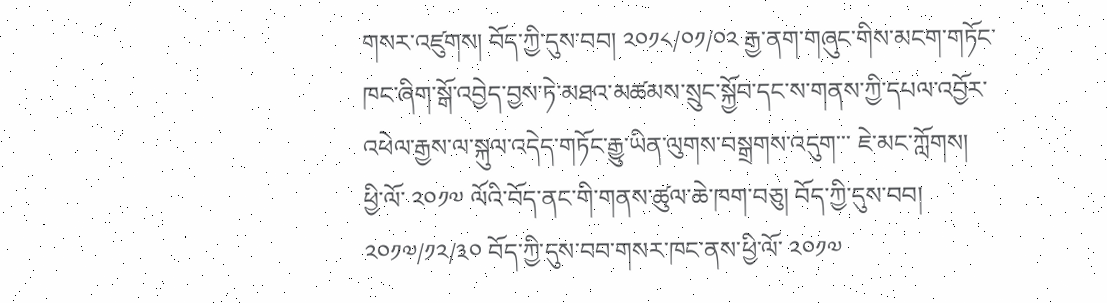གསར་འཛུགས། བོད་ཀྱི་དུས་བབ། ༢༠༡༨/༠༡/༠༢ རྒྱ་ནག་གཞུང་གིས་མངག་གཏོང་ཁང་ཞིག་སྒོ་འབྱེད་བྱས་ཏེ་མཐའ་མཚམས་སྲུང་སྐྱོབ་དང་ས་གནས་ཀྱི་དཔལ་འབྱོར་འཕེལ་རྒྱས་ལ་སྐུལ་འདེད་གཏོང་རྒྱུ་ཡིན་ལུགས་བསྒྲགས་འདུག་་་ ཇེ་མང་ཀློགས།
ཕྱི་ལོ་ ༢༠༡༧ ལོའི་བོད་ནང་གི་གནས་ཚུལ་ཆེ་ཁག་བཅུ། བོད་ཀྱི་དུས་བབ། ༢༠༡༧/༡༢/༣༠ བོད་ཀྱི་དུས་བབ་གསར་ཁང་ནས་ཕྱི་ལོ་ ༢༠༡༧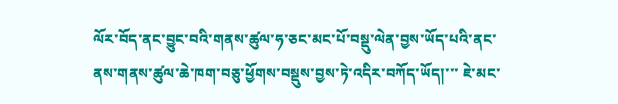ལོར་བོད་ནང་བྱུང་བའི་གནས་ཚུལ་ཧ་ཅང་མང་པོ་བསྡུ་ལེན་བྱས་ཡོད་པའི་ནང་ནས་གནས་ཚུལ་ཆེ་ཁག་བཅུ་ཕྱོགས་བསྡུས་བྱས་ཏེ་འདིར་བཀོད་ཡོད།་་་ ཇེ་མང་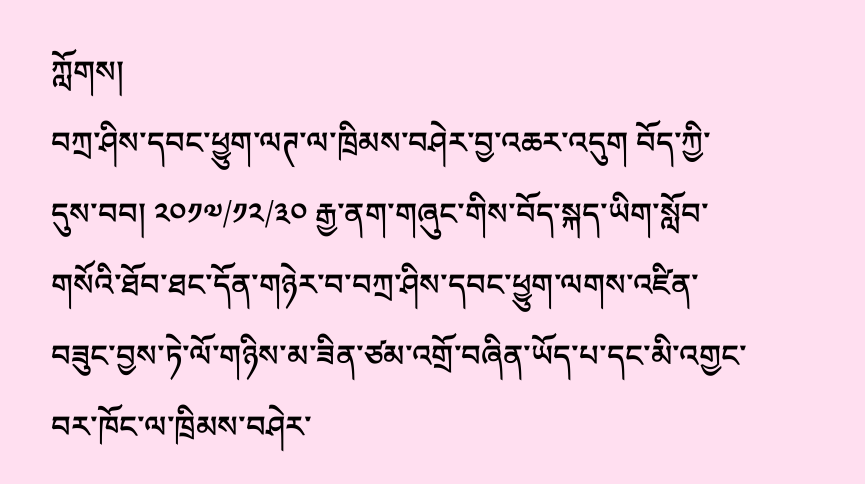ཀློགས།
བཀྲ་ཤིས་དབང་ཕྱུག་ལཊ་ལ་ཁྲིམས་བཤེར་བྱ་འཆར་འདུག བོད་ཀྱི་དུས་བབ། ༢༠༡༧/༡༢/༣༠ རྒྱ་ནག་གཞུང་གིས་བོད་སྐད་ཡིག་སློབ་གསོའི་ཐོབ་ཐང་དོན་གཉེར་བ་བཀྲ་ཤིས་དབང་ཕྱུག་ལགས་འཛིན་བཟུང་བྱས་ཏེ་ལོ་གཉིས་མ་ཟིན་ཙམ་འགྲོ་བཞིན་ཡོད་པ་དང་མི་འགྱང་བར་ཁོང་ལ་ཁྲིམས་བཤེར་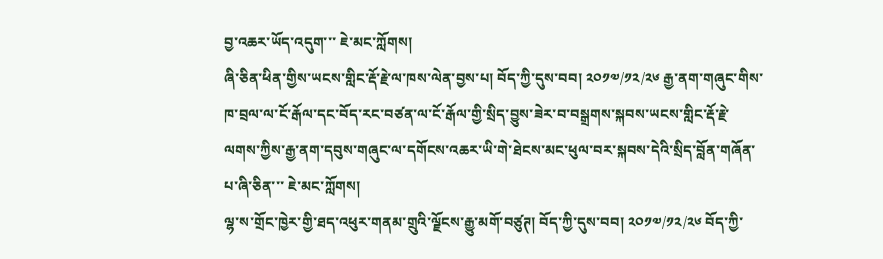བྱ་འཆར་ཡོད་འདུག་་་ ཇེ་མང་ཀློགས།
ཞི་ཅིན་ཕིན་གྱིས་ཡངས་གླིང་རྡོ་རྗེ་ལ་ཁས་ལེན་བྱས་པ། བོད་ཀྱི་དུས་བབ། ༢༠༡༧/༡༢/༢༦ རྒྱ་ནག་གཞུང་གིས་ཁ་བྲལ་ལ་ངོ་རྒོལ་དང་བོད་རང་བཙན་ལ་ངོ་རྒོལ་གྱི་སྲིད་བྱུས་ཟེར་བ་བསྒྲགས་སྐབས་ཡངས་གླིང་རྡོ་རྗེ་ལགས་ཀྱིས་རྒྱ་ནག་དབུས་གཞུང་ལ་དགོངས་འཆར་ཡི་གེ་ཐེངས་མང་ཕུལ་བར་སྐབས་དེའི་སྲིད་བློན་གཞོན་པ་ཞི་ཅིན་་་ ཇེ་མང་ཀློགས།
ལྷ་ས་གྲོང་ཁྱེར་གྱི་ཐད་འཕུར་གནམ་གྲུའི་ལྗོངས་རྒྱུ་མགོ་བཙུཊ། བོད་ཀྱི་དུས་བབ། ༢༠༡༧/༡༢/༢༦ བོད་ཀྱི་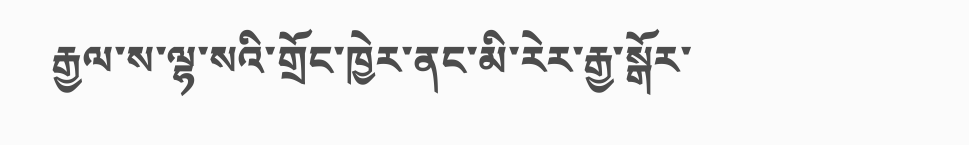རྒྱལ་ས་ལྷ་སའི་གྲོང་ཁྱེར་ནང་མི་རེར་རྒྱ་སྒོར་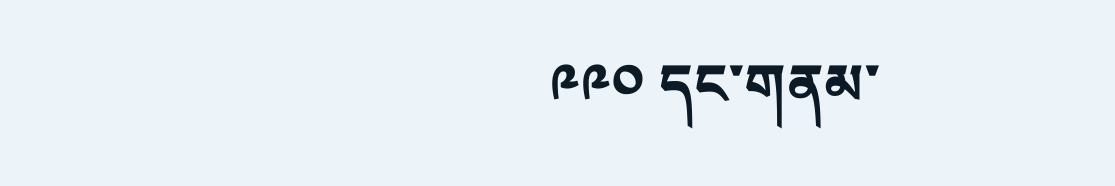༩༩༠ དང་གནམ་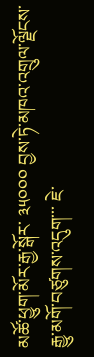མཚོ་ཕྱུག་མོར་རྒྱ་སྒོར་ ༣༥༠༠༠ བྱས་ཏེ་མཁའ་འགྲུལ་ལྗོངས་རྒྱུ་མགོ་བཙུགས་འདུག་་་ ཇེ་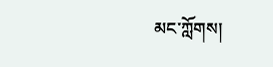མང་ཀློགས།